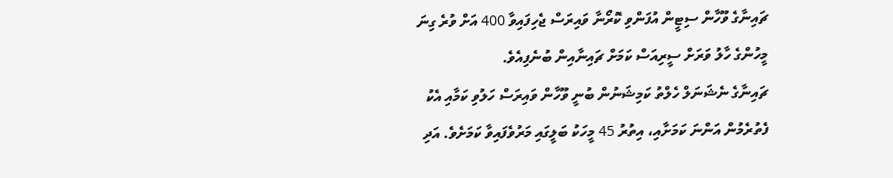ޗައިނާގެ ވޫހާން ސިޓީން އުފަންވި ކޮރޯނާ ވައިރަސް ޖެހިފައިވާ 400 އަށް ވުރެ ގިނަ މީހުންގެ ހާލު ވަރަށް ސީރިއަސް ކަމަށް ޗައިނާއިން ބުނެފިއެވެ.
ޗައިނާގެ ނެޝަނަލް ހެލްތު ކަމިޝަނުން ބުނީ ވޫހާން ވައިރަސް ހަލުވި ކަމާއި އެކު ފެތުރެމުން އަންނަ ކަމަށާއި، އިތުރު 45 މީހަކު ބަލީގައި މަރުވެފައިވާ ކަމަށެވެ. އަދި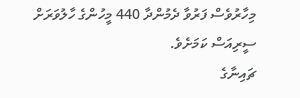މިހާރުވެސް ފަރުވާ ދެމުންދާ 440 މީހުންގެ ހާލުވަރަށް ސީރިއަސް ކަމަށެވެ.
ޗައިނާގެ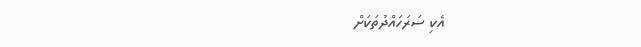އެކި ސަރަހައްދުތަކަށް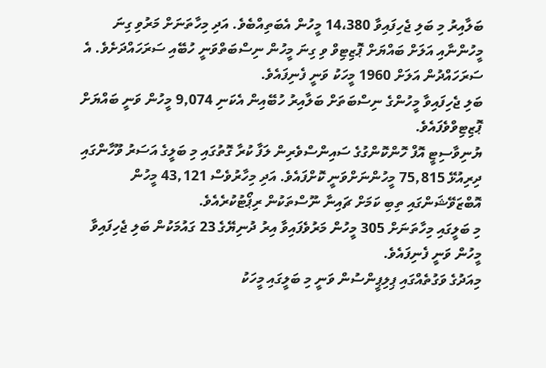ބަލާއިރު މި ބަލި ޖެހިފައިވާ 14،380 މީހުން އެބަތިއްބެވެ. އަދި މިހާތަނަށް މަރުވި ގިނަ މީހުންނާއި އަލަށް ބައްޔަށް ޕޮޒިޓިވް ވި ގިނަ މީހުން ނިސްބަތްވަނީ ހުބޭއި ސަރަހައްދަށެވެ. އެ ސަރަހައްދުން އަލަށް 1960 މީހަކު ވަނީ ފެނިފައެވެ.
ބަލި ޖެހިފައިވާ މީހުންގެ ނިސްބަތަށް ބަލާއިރު ހުބޭއިން އެކަނި 9,074 މީހުން ވަނީ ބައްޔަށް ޕޮޒިޓިވްވެފައެވެ.
ޔުނިވާސިޓީ އޮފް ހޮންކޮންގުގެ ސައިންސްވެރިން ލަފާ ކުރާ ގޮތުގައި މި ބަލީގެ އަސަރު ވޫހާންގައި ދިރިއުޅޭ 75,815 މީހުންނަށްވަނީ ކޮށްފައެވެ. އަދި މިހާރުވެސް 43,121 މީހުން އޮބްޒަވޭޝަންގައި ތިބި ކަމަށް ޗައިނާ ނޫސްތަކުން ރިޕޯޓުކުރެއެވެ.
މި ބަލީގައި މިހާތަނަށް 305 މީހުން މަރުވެފައިވާ އިރު ދުނިޔޭގެ 23 ގައުމަކުން ބަލި ޖެހިފައިވާ މީހުން ވަނީ ފެނިފައެވެ.
މިއަދުގެ ވަގުތެއްގައި ޕިލިޕީންސުން ވަނީ މި ބަލީގައި މީހަކު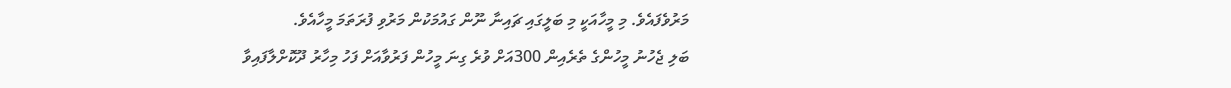މަރުވެފައެވެ. މި މީހާއަކީ މި ބަލީގައި ޗައިނާ ނޫން ގައުމަކުން މަރުވި ފުރަތަމަ މީހާއެވެ.
ބަލި ޖެހުނު މީހުންގެ ތެރެއިން 300އަށް ވުރެ ގިނަ މީހުން ފަރުވާއަށް ފަހު މިހާރު ދޫކޮށްލާފައިވާ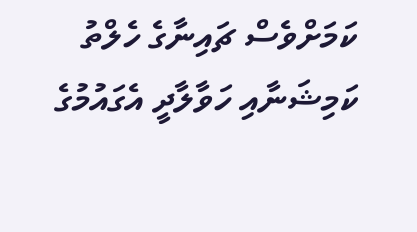ކަމަށްވެސް ޗައިނާގެ ހެލްތު ކަމިޝަނާއި ހަވާލާދީ އެގައުމުގެ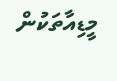މީޑިއާތަކުން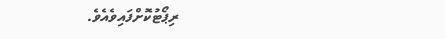ރިޕޯޓުކޮށްފައިވެއެވެ.